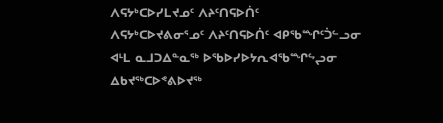ᐱᕋᔭᒃᑕᐅᓯᒪᔪᓄᑦ ᐱᔨᑦᑎᕋᐅᑏᑦ
ᐱᕋᔭᒃᑕᐅᔪᕕᓂᕐᓄᑦ ᐱᔨᑦᑎᕋᐅᑏᑦ ᐊᑭᖃᙱᑦᑑᓪᓗᓂ ᐊᒻᒪ ᓇᒧᑐᐃᓐᓇᖅ ᐅᖃᐅᓯᐅᔭᕆᐊᖃᙱᖦᖢᓂ ᐃᑲᔪᖅᑕᐅᕝᕕᐅᔪᖅ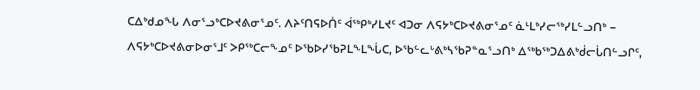ᑕᐃᒃᑯᓄᖓ ᐱᓂᕐᓗᒃᑕᐅᔪᕕᓂᕐᓄᑦ. ᐱᔨᑦᑎᕋᐅᑏᑦ ᐋᖅᑭᒃᓯᒪᔪᑦ ᐊᑐᓂ ᐱᕋᔭᒃᑕᐅᔪᕕᓂᕐᓄᑦ ᓈᒻᒪᒃᓯᓕᖅᓯᒪᓪᓗᑎᒃ − ᐱᕋᔭᒃᑕᐅᔪᕕᓂᐅᓂᕐᒧᑦ ᐳᑭᖅᑕᓕᖕᓄᑦ ᐅᖃᐅᓯᖃᕈᒪᖕᒪᖔᑕ, ᐅᖃᓪᓚᒡᕕᒃᓴᖃᕈᓐᓇᕐᓗᑎᒃ ᐃᖅᑲᖅᑐᐃᕕᒃᑰᓕᒑᑎᓪᓗᒋᑦ,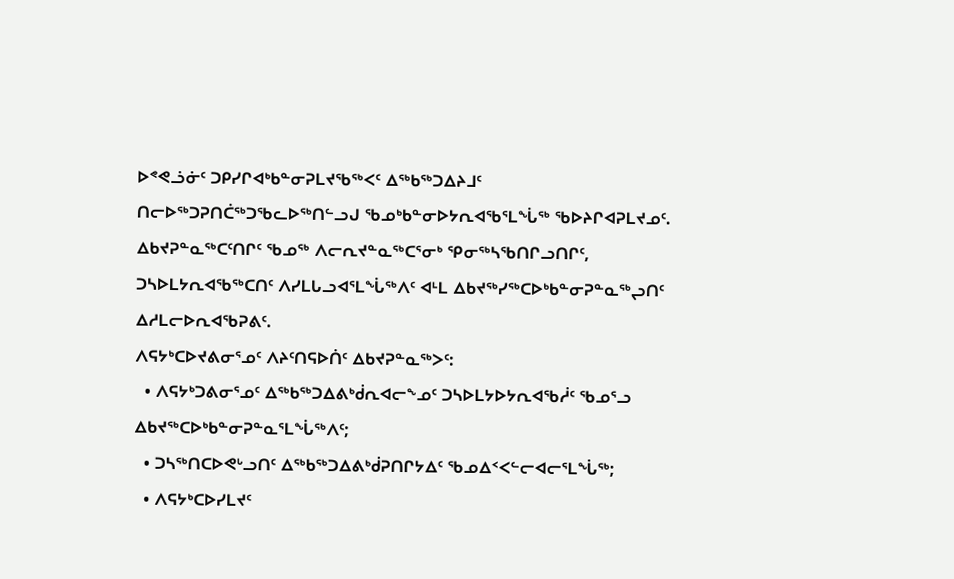ᐅᕝᕙᓘᓃᑦ ᑐᑭᓯᒋᐊᒃᑲᓐᓂᕈᒪᔪᖃᖅᐸᑦ ᐃᖅᑲᖅᑐᐃᔨᒧᑦ ᑎᓕᐅᖅᑐᕈᑎᑖᖅᑐᖃᓚᐅᖅᑎᓪᓗᒍ ᖃᓄᒃᑲᓐᓂᐅᔭᕆᐊᖃᕐᒪᖔᖅ ᖃᐅᔨᒋᐊᕈᒪᔪᓄᑦ.  ᐃᑲᔪᕈᓐᓇᖅᑕᑦᑎᒋᑦ ᖃᓄᖅ ᐱᓕᕆᔪᓐᓇᖅᑕᕐᓂᒃ ᕿᓂᖅᓴᖃᑎᒋᓗᑎᒋᑦ, ᑐᓴᐅᒪᔭᕆᐊᖃᖅᑕᑎᑦ ᐱᓯᒪᒐᓗᐊᕐᒪᖔᖅᐱᑦ ᐊᒻᒪ ᐃᑲᔪᖅᓯᖅᑕᐅᒃᑲᓐᓂᕈᓐᓇᖅᖢᑎᑦ ᐃᓱᒪᓕᐅᕆᐊᖃᕈᕕᑦ.
ᐱᕋᔭᒃᑕᐅᔪᕕᓂᕐᓄᑦ ᐱᔨᑦᑎᕋᐅᑏᑦ ᐃᑲᔪᕈᓐᓇᖅᐳᑦ:
  • ᐱᕋᔭᒃᑐᕕᓂᕐᓄᑦ ᐃᖅᑲᖅᑐᐃᕕᒃᑰᕆᐊᓕᖕᓄᑦ ᑐᓴᐅᒪᔭᐅᔭᕆᐊᖃᓲᑦ ᖃᓄᕐᓗ ᐃᑲᔪᖅᑕᐅᒃᑲᓐᓂᕈᓐᓇᕐᒪᖔᖅᐱᑦ;
  • ᑐᓴᖅᑎᑕᐅᕙᒡᓗᑎᑦ ᐃᖅᑲᖅᑐᐃᕕᒃᑰᕈᑎᒋᔭᐃᑦ ᖃᓄᐃᑉᐸᓪᓕᐊᓕᕐᒪᖔᖅ;
  • ᐱᕋᔭᒃᑕᐅᓯᒪᔪᑦ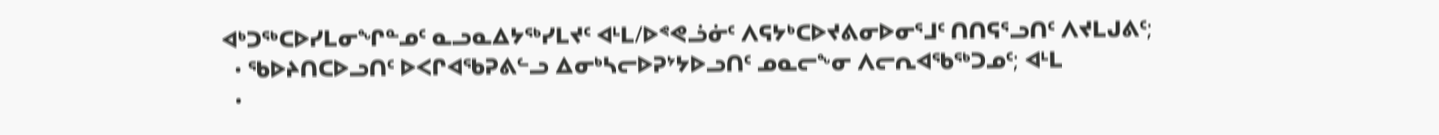ᐊᒃᑐᖅᑕᐅᓯᒪᓂᖏᓐᓄᑦ ᓇᓗᓇᐃᔭᖅᓯᒪᔪᑦ ᐊᒻᒪ/ᐅᕝᕙᓘᓃᑦ ᐱᕋᔭᒃᑕᐅᔪᕕᓂᐅᓂᕐᒧᑦ ᑎᑎᕋᕐᓗᑎᑦ ᐱᔪᒪᒍᕕᑦ;
  • ᖃᐅᔨᑎᑕᐅᓗᑎᑦ ᐅᐸᒋᐊᖃᕈᕕᓪᓗ ᐃᓂᒃᓴᓕᐅᕈᔾᔭᐅᓗᑎᑦ ᓄᓇᓕᖕᓂ ᐱᓕᕆᐊᖃᖅᑐᓄᑦ; ᐊᒻᒪ
  •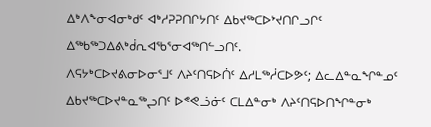ᐃᒃᐱᖕᓂᐊᓂᒃᑯᑦ ᐊᒃᓱᕈᕈᑎᒋᔭᑎᑦ ᐃᑲᔪᖅᑕᐅᔾᔪᑎᒋᓗᒋᑦ ᐃᖅᑲᖅᑐᐃᕕᒃᑰᕆᐊᖃᕐᓂᐊᖅᑎᓪᓗᑎᑦ.
ᐱᕋᔭᒃᑕᐅᔪᕕᓂᐅᓂᕐᒧᑦ ᐱᔨᑦᑎᕋᐅᑏᑦ ᐃᓱᒪᖅᓲᑕᐅᕗᑦ; ᐃᓚᐃᓐᓇᖏᓐᓄᑦ ᐃᑲᔪᖅᑕᐅᔪᓐᓇᖅᖢᑎᑦ ᐅᕝᕙᓘᓃᑦ ᑕᒪᐃᓐᓂᒃ ᐱᔨᑦᑎᕋᐅᑎᖏᓐᓂᒃ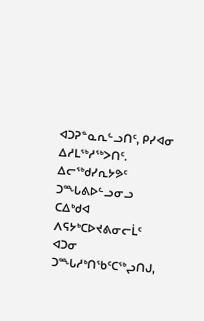ᐊᑐᕈᓐᓇᕆᓪᓗᑎᑦ, ᑭᓯᐊᓂ ᐃᓱᒪᖅᓱᖅᐳᑎᑦ. ᐃᓕᖅᑯᓯᕆᔭᕗᑦ ᑐᙵᕕᐅᓪᓗᓂᓗ ᑕᐃᒃᑯᐊ ᐱᕋᔭᒃᑕᐅᔪᕕᓂᓕᒫᑦ ᐊᑐᓂ ᑐᙵᓱᒃᑎᖃᑦᑕᖅᖢᑎᒍ,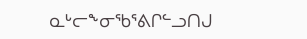ᓇᒡᓕᖕᓂᖃᕐᕕᒋᓪᓗᑎᒍ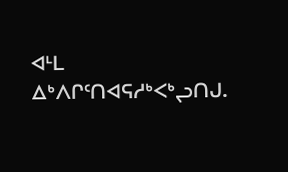ᐊᒻᒪ ᐃᒃᐱᒋᑦᑎᐊᕋᓱᒃᐸᒃᖢᑎᒍ.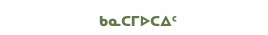ᑲᓇᑕᒥᐅᑕᐃᑦ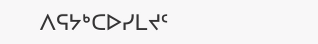ᐱᕋᔭᒃᑕᐅᓯᒪᔪᑦ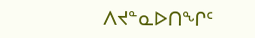ᐱᔪᓐᓇᐅᑎᖏᑦ